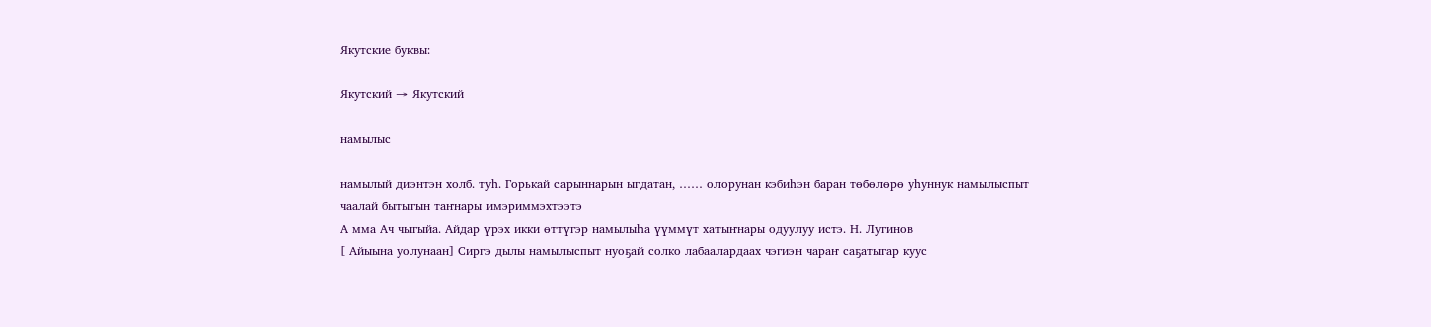Якутские буквы:

Якутский → Якутский

намылыс

намылый диэнтэн холб. туһ. Горькай сарыннарын ыгдатан, …… олорунан кэбиһэн баран төбөлөрө уһуннук намылыспыт чаалай бытыгын таҥнары имэриммэхтээтэ
А мма Ач чыгыйа. Айдар үрэх икки өттүгэр намылыһа үүммүт хатыҥнары одуулуу истэ. Н. Лугинов
[ Айыына уолунаан] Сиргэ дылы намылыспыт нуоҕай солко лабаалардаах чэгиэн чараҥ саҕатыгар куус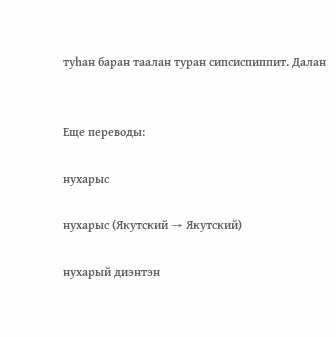туһан баран таалан туран сипсиспиппит. Далан


Еще переводы:

нухарыс

нухарыс (Якутский → Якутский)

нухарый диэнтэн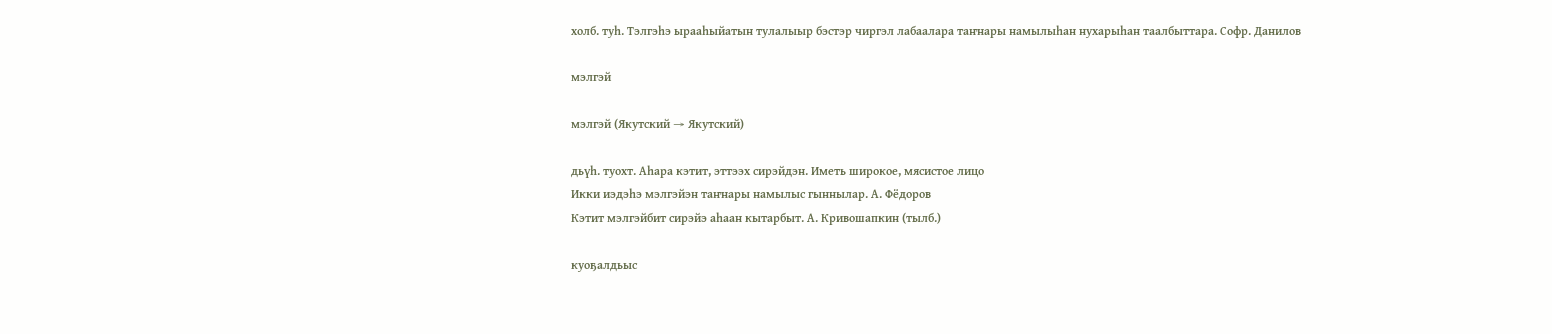холб. туһ. Тэлгэһэ ырааһыйатын тулалыыр бэстэр чиргэл лабаалара таҥнары намылыһан нухарыһан таалбыттара. Софр. Данилов

мэлгэй

мэлгэй (Якутский → Якутский)

дьүһ. туохт. Аһара кэтит, эттээх сирэйдэн. Иметь широкое, мясистое лицо
Икки иэдэһэ мэлгэйэн таҥнары намылыс гыннылар. А. Фёдоров
Кэтит мэлгэйбит сирэйэ аһаан кытарбыт. А. Кривошапкин (тылб.)

куоҕалдьыс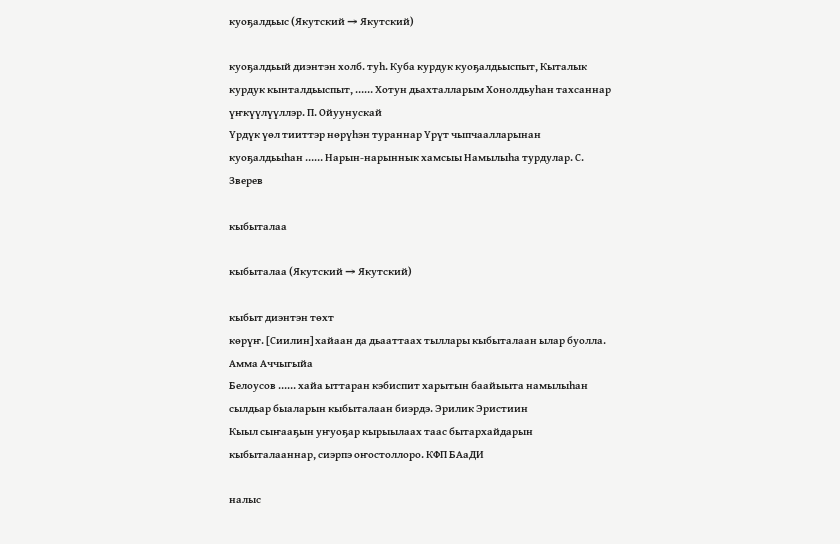куоҕалдьыс (Якутский → Якутский)

куоҕалдьый диэнтэн холб. туһ. Куба курдук куоҕалдьыспыт, Кыталык курдук кынталдьыспыт, …… Хотун дьахталларым Хонолдьуһан тахсаннар үҥкүүлүүллэр. П. Ойуунускай
Үрдүк үөл тииттэр нөрүһэн тураннар Үрүт чыпчаалларынан куоҕалдьыһан …… Нарын-нарыннык хамсыы Намылыһа турдулар. С. Зверев

кыбыталаа

кыбыталаа (Якутский → Якутский)

кыбыт диэнтэн төхт
көрүҥ. [Сиилин] хайаан да дьааттаах тыллары кыбыталаан ылар буолла. Амма Аччыгыйа
Белоусов …… хайа ыттаран кэбиспит харытын баайыыта намылыһан сылдьар быаларын кыбыталаан биэрдэ. Эрилик Эристиин
Кыыл сыҥааҕын уҥуоҕар кырыылаах таас бытархайдарын кыбыталааннар, сиэрпэ оҥостоллоро. КФП БАаДИ

налыс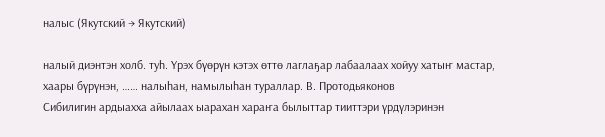налыс (Якутский → Якутский)

налый диэнтэн холб. туһ. Үрэх бүөрүн кэтэх өттө лаглаҕар лабаалаах хойуу хатыҥ мастар, хаары бүрүнэн, …… налыһан, намылыһан тураллар. В. Протодьяконов
Сибилигин ардыахха айылаах ыарахан хараҥа былыттар тииттэри үрдүлэринэн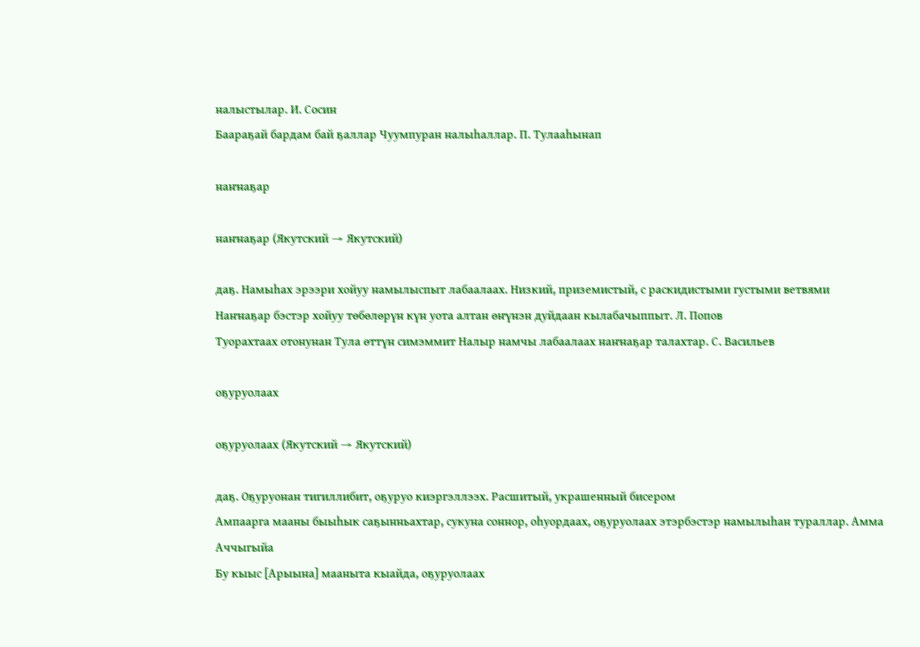налыстылар. И. Сосин
Баараҕай бардам бай ҕаллар Чуумпуран налыһаллар. П. Тулааһынап

наҥнаҕар

наҥнаҕар (Якутский → Якутский)

даҕ. Намыһах эрээри хойуу намылыспыт лабаалаах. Низкий, приземистый, с раскидистыми густыми ветвями
Наҥнаҕар бэстэр хойуу төбөлөрүн күн уота алтан өҥүнэн дуйдаан кылабачыппыт. Л. Попов
Туорахтаах отонунан Тула өттүн симэммит Налыр намчы лабаалаах наҥнаҕар талахтар. С. Васильев

оҕуруолаах

оҕуруолаах (Якутский → Якутский)

даҕ. Оҕуруонан тигиллибит, оҕуруо киэргэллээх. Расшитый, украшенный бисером
Ампаарга мааны быыһык саҕынньахтар, сукуна соннор, оһуордаах, оҕуруолаах этэрбэстэр намылыһан тураллар. Амма Аччыгыйа
Бу кыыс [Арыына] мааныта кыайда, оҕуруолаах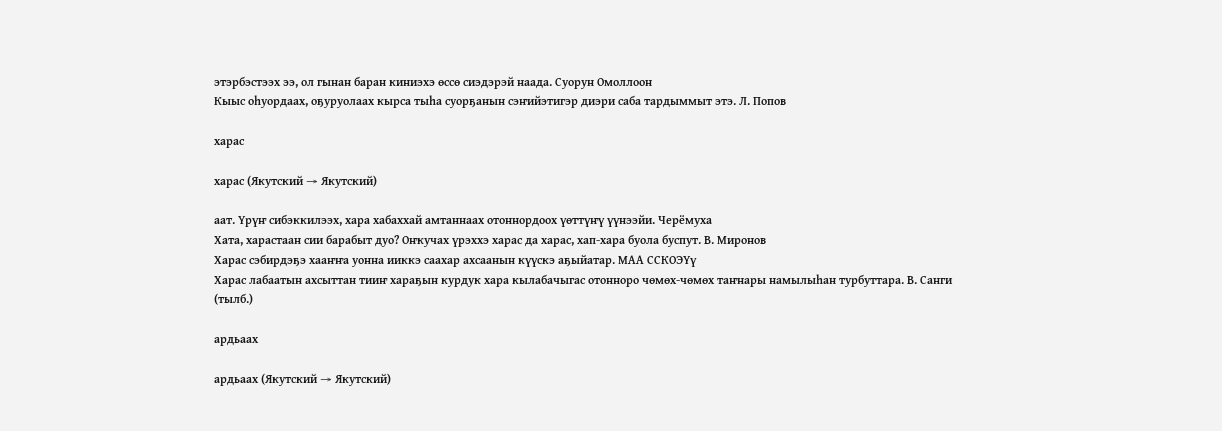этэрбэстээх ээ, ол гынан баран киниэхэ өссө сиэдэрэй наада. Суорун Омоллоон
Кыыс оһуордаах, оҕуруолаах кырса тыһа суорҕанын сэҥийэтигэр диэри саба тардыммыт этэ. Л. Попов

харас

харас (Якутский → Якутский)

аат. Үрүҥ сибэккилээх, хара хабаххай амтаннаах отоннордоох үөттүҥү үүнээйи. Черёмуха
Хата, харастаан сии барабыт дуо? Оҥкучах үрэххэ харас да харас, хап-хара буола буспут. В. Миронов
Харас сэбирдэҕэ хааҥҥа уонна ииккэ саахар ахсаанын күүскэ аҕыйатар. МАА ССКОЭҮү
Харас лабаатын ахсыттан тииҥ хараҕын курдук хара кылабачыгас отонноро чөмөх-чөмөх таҥнары намылыһан турбуттара. В. Санги (тылб.)

ардьаах

ардьаах (Якутский → Якутский)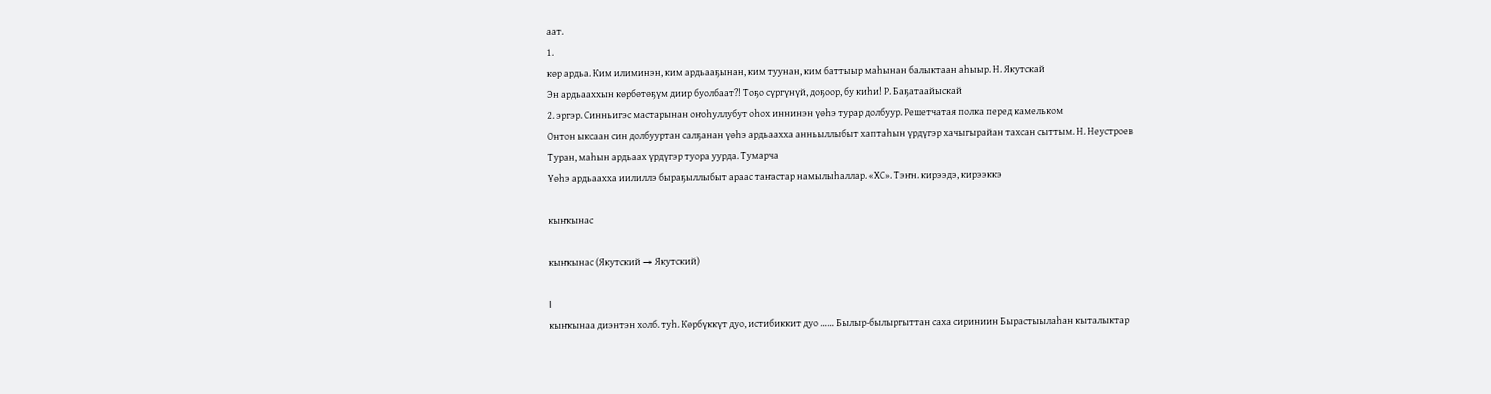аат.
1.
көр ардьа. Ким илиминэн, ким ардьааҕынан, ким туунан, ким баттыыр маһынан балыктаан аһыыр. Н. Якутскай
Эн ардьааххын көрбөтөҕүм диир буолбаат?! Тоҕо сүргүнүй, доҕоор, бу киһи! Р. Баҕатаайыскай
2. эргэр. Синньигэс мастарынан оҥоһуллубут оһох иннинэн үөһэ турар долбуур. Решетчатая полка перед камельком
Онтон ыксаан син долбууртан салҕанан үөһэ ардьаахха анньыллыбыт хаптаһын үрдүгэр хачыгырайан тахсан сыттым. Н. Неустроев
Туран, маһын ардьаах үрдүгэр туора уурда. Тумарча
Үөһэ ардьаахха иилиллэ быраҕыллыбыт араас таҥастар намылыһаллар. «ХС». Тэҥн. кирээдэ, кирээккэ

кыҥкынас

кыҥкынас (Якутский → Якутский)

I
кыҥкынаа диэнтэн холб. туһ. Көрбүккүт дуо, истибиккит дуо …… Былыр-былыргыттан саха сириниин Бырастыылаһан кыталыктар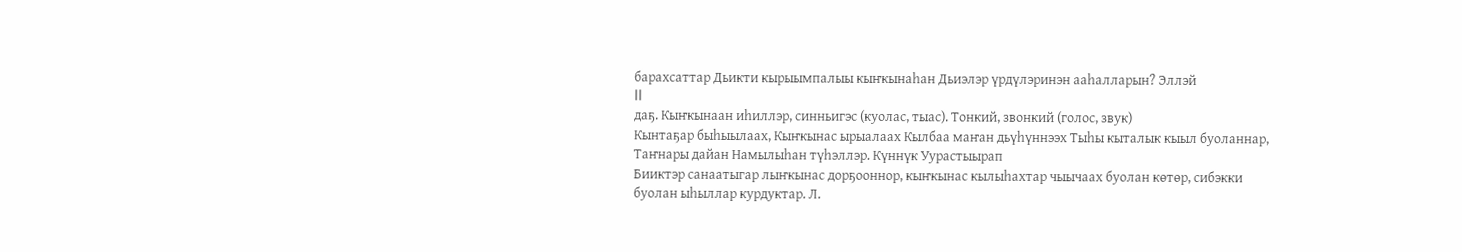барахсаттар Дьикти кырыымпалыы кыҥкынаһан Дьиэлэр үрдүлэринэн ааһалларын? Эллэй
II
даҕ. Кыҥкынаан иһиллэр, синньигэс (куолас, тыас). Тонкий, звонкий (голос, звук)
Кынтаҕар быһыылаах, Кыҥкынас ырыалаах Кылбаа маҥан дьүһүннээх Тыһы кыталык кыыл буоланнар, Таҥнары дайан Намылыһан түһэллэр. Күннүк Уурастыырап
Бииктэр санаатыгар лыҥкынас дорҕооннор, кыҥкынас кылыһахтар чыычаах буолан көтөр, сибэкки буолан ыһыллар курдуктар. Л.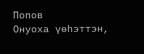Попов
Онуоха үөһэттэн,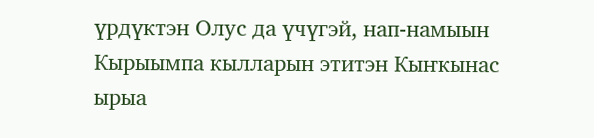үрдүктэн Олус да үчүгэй, нап-намыын Кырыымпа кылларын этитэн Кыҥкынас ырыа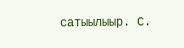сатыылыыр. С.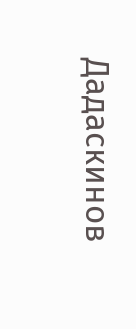Дадаскинов